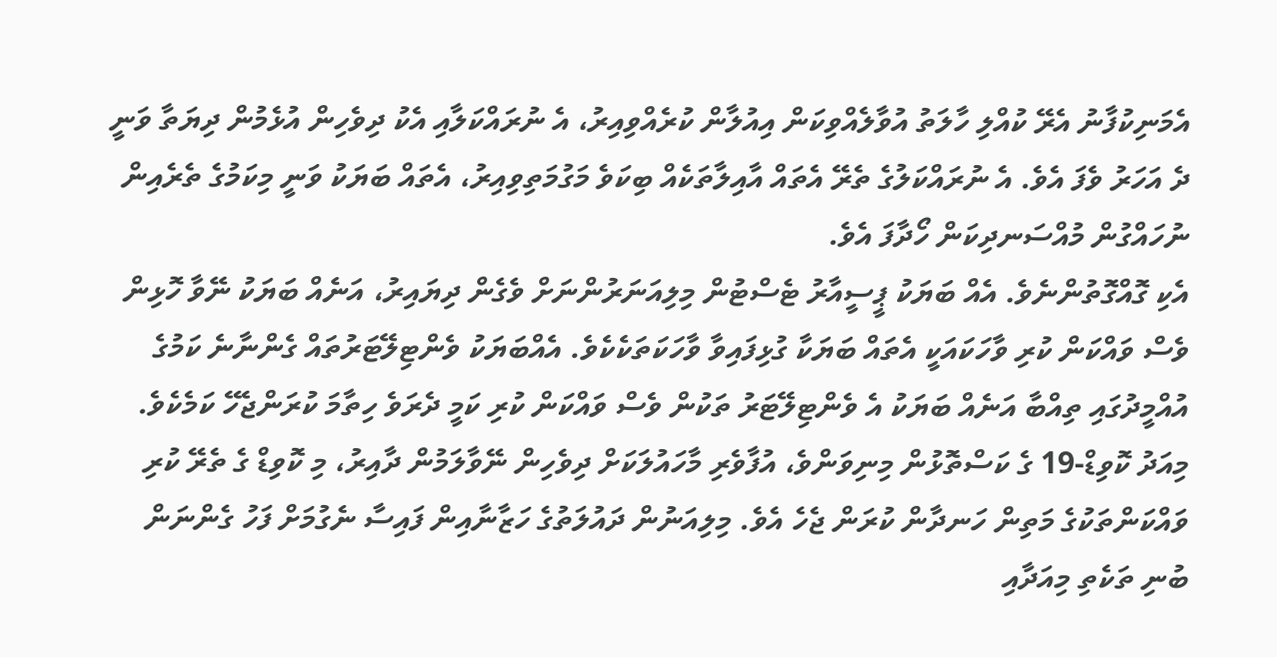އެމަނިކުފާނު އެރޭ ކުއްލި ހާލަތު އުވާލެއްވިކަން އިއުލާން ކުރެއްވިއިރު، އެ ނުރައްކަލާއި އެކު ދިވެހިން އުޅެމުން ދިޔަތާ ވަނީ ދެ އަހަރު ވެފަ އެވެ. އެ ނުރައްކަލުގެ ތެރޭ އެތައް އާއިލާތަކެއް ބިކަވެ މަގުމަތިވިއިރު، އެތައް ބަޔަކު ވަނީ މިކަމުގެ ތެރެއިން ނުހައްގުން މުއްސަނދިކަން ހޯދާފަ އެވެ.
އެކި ގޮއްގޮތުންނެވެ. އެއް ބަޔަކު ޕީސީއާރު ޓެސްޓުން މިލިއަނަރުންނަށް ވެގެން ދިޔައިރު، އަނެއް ބަޔަކު ނޭވާ ހޮޅިން ވެސް ވައްކަން ކުރި ވާހަކައަކީ އެތައް ބަޔަކާ ގުޅިފައިވާ ވާހަކަތަކެކެވެ. އެއްބަޔަކު ވެންޓިލޭޓަރުތައް ގެންނާނެ ކަމުގެ އުއްމީދުގައި ތިއްބާ އަނެއް ބަޔަކު އެ ވެންޓިލޭޓަރު ތަކުން ވެސް ވައްކަން ކުރި ކަމީ ދެރަވެ ހިތާމަ ކުރަންޖެހޭ ކަމެކެވެ.
މިއަދު ކޮވިޑް-19 ގެ ކަސްތޮޅުން މިނިވަންވެ، އުފާވެރި މާހައުލަކަށް ދިވެހިން ނޭވާލަމުން ދާއިރު، މި ކޮވިޑް ގެ ތެރޭ ކުރި ވައްކަންތަކުގެ މަތިން ހަނދާން ކުރަން ޖެހެ އެވެ. މިލިއަނުން ދައުލަތުގެ ހަޒާނާއިން ފައިސާ ނެގުމަށް ފަހު ގެންނަން ބުނި ތަކެތި މިއަދާއި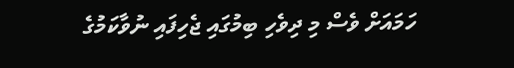ހަމައަށް ވެސް މި ދިވެހި ބިމުގައި ޖެހިފައި ނުވާކަމުގެ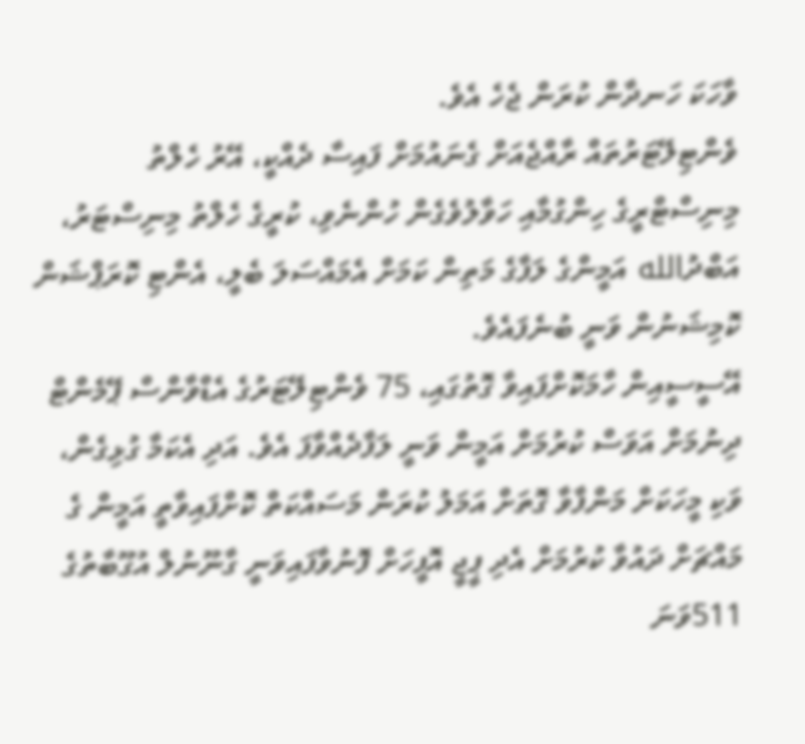ވާހަކަ ހަނދާން ކުރަން ޖެހެ އެވެ.
ވެންޓިލޭޓަރުތައް ރާއްޖެއަށް ގެނައުމަށް ފައިސާ ދެއްކީ، އޭރު ހެލްތު މިނިސްޓްރީގެ ހިންގުމާއި ހަވާލުވެގެން ހުންނެވި، ކުރީގެ ހެލްތު މިނިސްޓަރު، އަބްދުالله އަމީންގެ ލަފާގެ މަތިން ކަމަށް އެމައްސަލަ ބެލީ، އެންޓި ކޮރަޕްޝަން ކޮމިޝަނުން ވަނީ ބުނެފައެވެ.
އޭސީސީއިން ހާމަކޮށްފައިވާ ގޮތުގައި، 75 ވެންޓިލޭޓަރުގެ އެޑްވާންސް ޕޭމެންޓް ދިނުމަށް އަވަސް ކުރުމަށް އަމީން ވަނީ ލަފާދެއްވާފަ އެވެ. އަދި އެކަމާ ގުޅިގެން، ވަކި މީހަކަށް މަންފާވާ ގޮތަށް އަމަލު ކުރަން މަސައްކަތް ކޮށްފައިވާތީ އަމީން ގެ މައްޗަށް ދައުވާ ކުރުމަށް އެދި ޕީޖީ އޮފީހަށް ފޮނުވާފައިވަނީ ގާނޫނުލް އުގޫބާތުގެ 511ވަނަ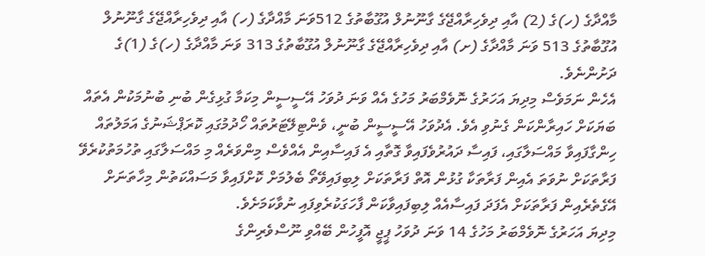މާއްދާގެ (ހ)ގެ (2) އާއި ދިވެހިރާއްޖޭގެ ގާނޫނުލް އުގޫބާތުގެ 512ވަނަ މާއްދާގެ (ހ) އާއި ދިވެހިރާއްޖޭގެ ގާނޫނުލް އުގޫބާތުގެ 513 ވަނަ މާއްދާގެ (ށ) އާއި ދިވެހިރާއްޖޭގެ ގާނޫނުލް އުގޫބާތުގެ 313 ވަނަ މާއްދާގެ (ހ)ގެ (1)ގެ ދަށުންނެވެ.
އެހެން ނަމަވެސް މިދިޔަ އަހަރުގެ ނޮވެމްބަރު މަހުގެ އެއް ވަނަ ދުވަހު އޭސީސީން މިކަމާ ގުޅިގެން ބުނި ބުނުމަކުން އެތައް ބަޔަކަށް ހައިރާންކަން ގެނުވި އެވެ. އެދުވަހު އޭސީސީން ބުނީ، ވެންޓިލޭޓަރުތައް ހޯދުމުގައި ކޮރަޕްޝަނުގެ އަމަލުތައް ހިންގާފައިވާ މައްސަލާގައި، ފައިސާ ދައުރުވެފައިވާ ގޮތާއި އެ ފައިސާއިން އެއްވެސް މިންވަރެއް މި މައްސަލާގައި ތުހުމަތުކުރެވޭ ފަރާތަކަށް ނުވަތަ އެއިން ފަރާތަކާ ގުޅުން އޮތް ފަރާތަކަށް ލިބިފައިވޭތޯ ބެލުމަށް ކޮށްފައިވާ މަސައްކަތުން މިހާތަނަށް އޭގެތެރެއިން ފަރާތަކަށް އެފަދަ ފައިސާއެއް ލިބިފައިވާކަން ފާހަގަކުރެވިފައި ނުވާކަމަށެވެ.
މިދިޔަ އަހަރުގެ ނޮވެމްބަރު މަހުގެ 14 ވަނަ ދުވަހު ޕީޖީ އޮފީހުން ބޭއްވި ނޫސްވެރިންގެ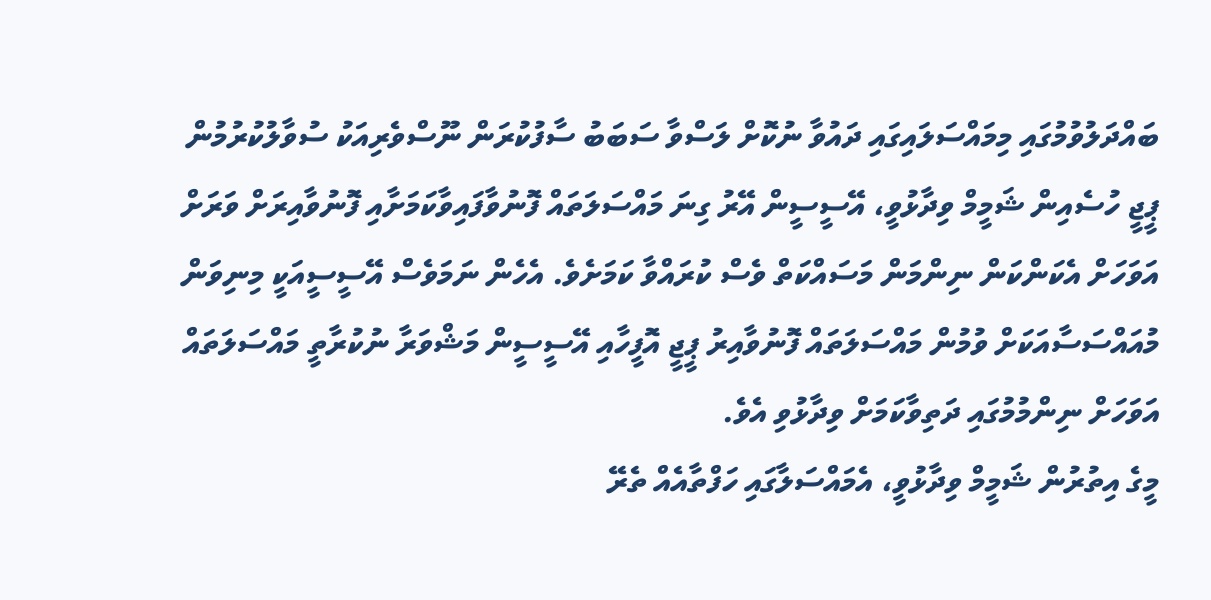ބައްދަލުވުމުގައި މިމައްސަލައިގައި ދައުވާ ނުކޮށް ލަސްވާ ސަބަބު ސާފުކުރަން ނޫސްވެރިއަކު ސުވާލުކުރުމުން ޕީޖީ ހުސެއިން ޝަމީމް ވިދާޅުވީ، އޭސީސީން އޭރު ގިނަ މައްސަލަތައް ފޮނުވާފައިވާކަމަށާއި ފޮނުވާއިރަށް ވަރަށް އަވަހަށް އެކަންކަން ނިންމަން މަސައްކަތް ވެސް ކުރައްވާ ކަމަށެވެ. އެހެން ނަމަވެސް އޭސީސީއަކީ މިނިވަން މުއައްސަސާއަކަށް ވުމުން މައްސަލަތައް ފޮނުވާއިރު ޕީޖީ އޮފީހާއި އޭސީސީން މަޝްވަރާ ނުކުރާތީ މައްސަލަތައް އަވަހަށް ނިންމުމުގައި ދަތިވާކަމަށް ވިދާޅުވި އެވެ.
މީގެ އިތުރުން ޝަމީމް ވިދާޅުވީ، އެމައްސަލާގައި ހަފްތާއެއް ތެރޭ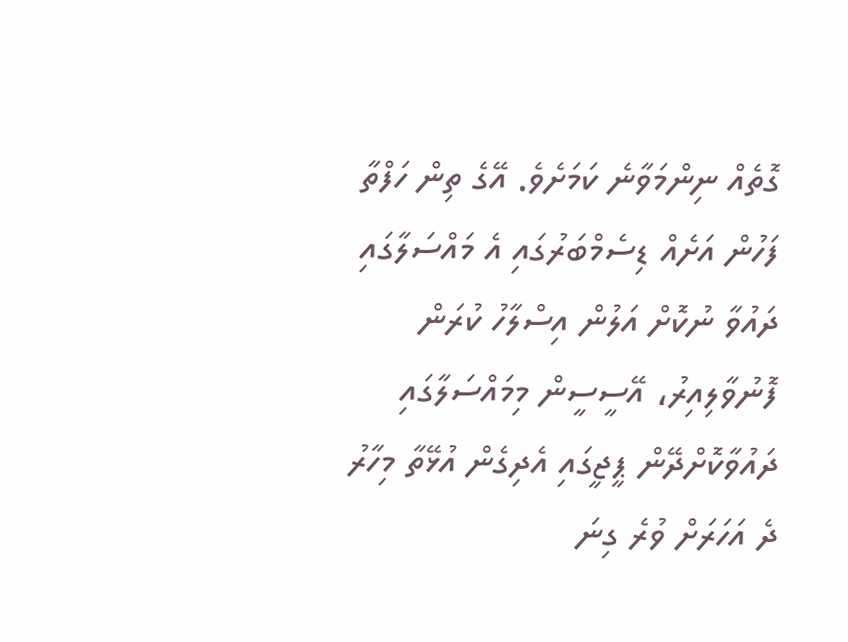ގޮތެއް ނިންމަވާނެ ކަމަށެވެ. އޭގެ ތިން ހަފްތާ ފަހުން އަށެއް ޑިސެމްބަރުގައި އެ މައްސަލާގައި ދައުވާ ނުކޮށް އަލުން އިސްލާހު ކުރަން ފޮނުވާލިއިރު، އޭސީސީން މިމައްސަލާގައި ދައުވާކޮށްދޭން ޕީޖީގައި އެދިގެން އުޅޭތާ މިހާރު ދެ އަހަރަށް ވުރެ ގިނަ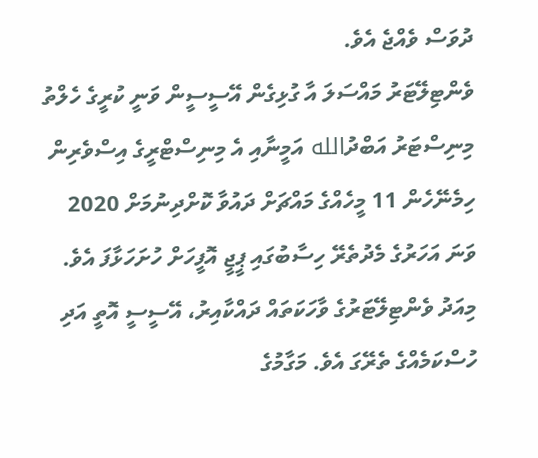ދުވަސް ވެއްޖެ އެވެ.
ވެންޓިލޭޓަރު މައްސަލަ އާ ގުޅިގެން އޭސީސީން ވަނީ ކުރީގެ ހެލްތު މިނިސްޓަރު އަބްދުالله އަމީނާއި އެ މިނިސްޓްރީގެ އިސްވެރިން ހިމެނޭހެން 11 މީހެއްގެ މައްޗަށް ދައުވާ ކޮށްދިނުމަށް 2020 ވަނަ އަހަރުގެ މެދުތެރޭ ހިސާބުގައި ޕީޖީ އޮފީހަށް ހުށަހަޅާފަ އެވެ.
މިއަދު ވެންޓިލޭޓަރުގެ ވާހަކަތައް ދައްކާއިރު، އޭސީސީ އޮތީ އަދި ހުސްކަމެއްގެ ތެރޭގަ އެވެ. މަގާމުގެ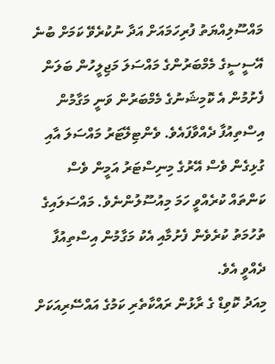މައްސޫލިއްޔަތު ފުރިހަމައަށް އަދާ ނުކުރެވޭ ކަމަށް ބުނެ އޭސީސީގެ މެމްބަރުންގެ މައްސަލަ މަޖިލީހުން ބަލަން ފެށުމުން އެ ކޮމިޝަނުގެ މެމްބަރުން ވަނީ މަގާމުން އިސްތިއުފާ ދެއްވާފައެވެ. ވެންޓިލޭޓަރު މައްސަލަ އާއި ގުޅިގެން ވެސް އޭރުގެ މިނިސްޓަރު އަމީން ވެސް ކަންތައް ކުރެއްވީ ހަމަ މިއުސޫލުންނެވެ. މައްސަލައިގެ ތުހުމަތު ކުރެވެން ފެށުމާއި އެކު މަގާމުން އިސްތިއުފާ ދެއްވީ އެވެ.
މިއަދު ކޮވިޑް ގެ ރާޅުން ރައްކާތެރި ކަމުގެ އައްސޭރިއަކަށް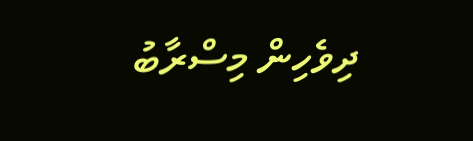ދިވެހިން މިސްރާބު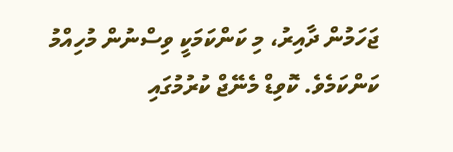ޖަހަމުން ދާއިރު، މި ކަންކަމަކީ ވިސްނުން މުހިއްމު ކަންކަމެވެ. ކޮވިޑް މެނޭޖް ކުރުމުގައި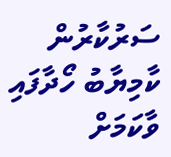ސަރުކާރުން ކާމިޔާބު ހޯދާފައި ވާކަމަށް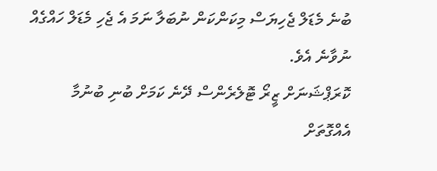ބުނެ މެޑަލް ޖެހިޔަސް މިކަންކަން ނުބަލާ ނަމަ އެ ޖެހި މެޑަލް ހައްގެއް ނުވާނެ އެވެ.
ކޮރަޕްޝަނަށް ޒީރޯ ޓޮލެރެންސް ދޭނެ ކަމަށް ބުނި ބުނުމާ އެއްގޮތަށް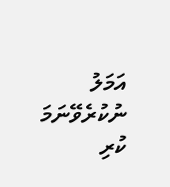އަމަލު ނުކުރެވޭނަމަ ކުރި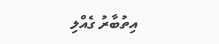އިތުބާރު ގެއްލި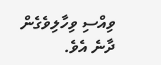ވިއްސި ވިހާލިވެގެން ދާނެ އެވެ.